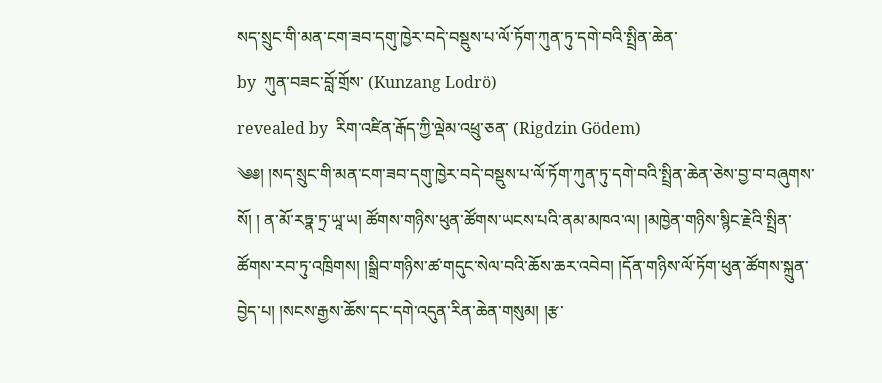སད་སྲུང་གི་མན་ངག་ཟབ་དགུ་ཁྱེར་བདེ་བསྡུས་པ་ལོ་ཏོག་ཀུན་ཏུ་དགེ་བའི་སྤྲིན་ཆེན་
by  ཀུན་བཟང་བློ་གྲོས་ (Kunzang Lodrö)
revealed by  རིག་འཛིན་རྒོད་ཀྱི་ལྡེམ་འཕྲུ་ཅན་ (Rigdzin Gödem)
༄༅། །སད་སྲུང་གི་མན་ངག་ཟབ་དགུ་ཁྱེར་བདེ་བསྡུས་པ་ལོ་ཏོག་ཀུན་ཏུ་དགེ་བའི་སྤྲིན་ཆེན་ཅེས་བྱ་བ་བཞུགས་སོ། ། ན་མོ་རཏྣ་ཏྲ་ཡཱ་ཡ། ཚོགས་གཉིས་ཕུན་ཚོགས་ཡངས་པའི་ནམ་མཁའ་ལ། །མཁྱེན་གཉིས་སྙིང་རྗེའི་སྤྲིན་ཚོགས་རབ་ཏུ་འཁྲིགས། །སྒྲིབ་གཉིས་ཚ་གདུང་སེལ་བའི་ཆོས་ཆར་འབེབ། །དོན་གཉིས་ལོ་ཏོག་ཕུན་ཚོགས་སྐྲུན་བྱེད་པ། །སངས་རྒྱས་ཆོས་དང་དགེ་འདུན་རིན་ཆེན་གསུམ། །རྩ་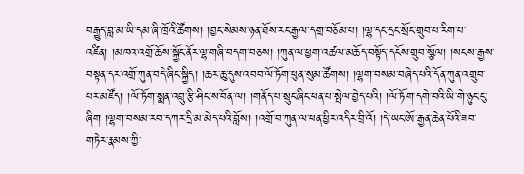བརྒྱུད་བླ་མ་ཡི་དམ་ཞི་ཁྲོའི་ཚོགས། །བྱང་སེམས་ཉན་ཐོས་རང་རྒྱལ་དགྲ་བཅོམ་པ། །ལྷ་དང་དྲང་སྲོང་གྲུབ་པ་རིག་པ་འཛིན། །མཁའ་འགྲོ་ཆོས་སྐྱོང་ནོར་ལྷ་གཞི་བདག་བཅས། །ཀུན་ལ་ཕྱག་འཚལ་མཆོད་བསྟོད་དངོས་གྲུབ་སྩོལ། །སངས་རྒྱས་བསྟན་དར་འགྲོ་ཀུན་བདེ་ཞིང་སྐྱིད། །ཆར་ཆུ་དུས་འབབ་ལོ་ཏོག་ཕུན་སུམ་ཚོགས། །ལྷག་བསམ་བཞེད་པའི་དོན་ཀུན་འགྲུབ་པར་མཛོད། །ལོ་ཏོག་སྨན་འབྲུ་རྩི་ཤིང་ས་བོན་ལ། །གནོད་པ་སྲུང་ཞིང་ཕན་པ་སྤེལ་བྱེད་པའི། །ལོ་ཏོག་དགེ་བའི་ཡི་གེ་ཉུང་ངུ་ཞིག །ལྷག་བསམ་རབ་དཀར་དྲི་མ་མེད་པའི་བློས། །འགྲོ་བ་ཀུན་ལ་ཕན་ཕྱིར་འདིར་བྲི་འོ། །དེ་ཡང་ཨོ་རྒྱན་ཆེན་པོའི་ཟབ་གཏེར་རྣམས་ཀྱི་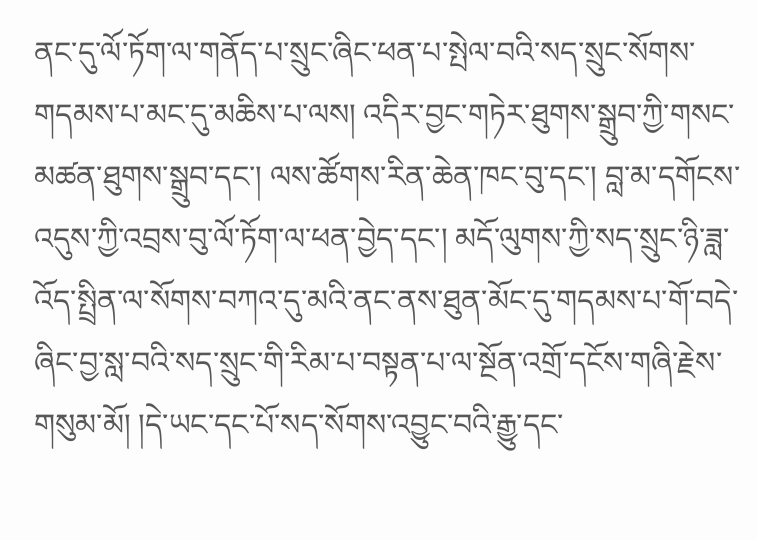ནང་དུ་ལོ་ཏོག་ལ་གནོད་པ་སྲུང་ཞིང་ཕན་པ་སྤེལ་བའི་སད་སྲུང་སོགས་གདམས་པ་མང་དུ་མཆིས་པ་ལས། འདིར་བྱང་གཏེར་ཐུགས་སྒྲུབ་ཀྱི་གསང་མཚན་ཐུགས་སྒྲུབ་དང་། ལས་ཚོགས་རིན་ཆེན་ཁང་བུ་དང་། བླ་མ་དགོངས་འདུས་ཀྱི་འབྲས་བུ་ལོ་ཏོག་ལ་ཕན་བྱེད་དང་། མདོ་ལུགས་ཀྱི་སད་སྲུང་ཉི་ཟླ་འོད་སྤྲིན་ལ་སོགས་བཀའ་དུ་མའི་ནང་ནས་ཐུན་མོང་དུ་གདམས་པ་གོ་བདེ་ཞིང་བྱ་སླ་བའི་སད་སྲུང་གི་རིམ་པ་བསྟན་པ་ལ་སྔོན་འགྲོ་དངོས་གཞི་རྗེས་གསུམ་མོ། །དེ་ཡང་དང་པོ་སད་སོགས་འབྱུང་བའི་རྒྱུ་དང་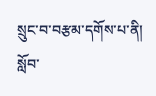སྲུང་བ་བརྩམ་དགོས་པ་ནི། སློབ་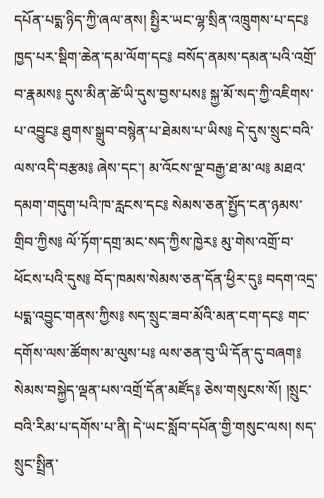དཔོན་པདྨ་ཉིད་ཀྱི་ཞལ་ནས། སྤྱིར་ཡང་ལྷ་སྲིན་འཁྲུགས་པ་དང༔ ཁྱད་པར་སྡིག་ཆེན་དམ་ལོག་དང༔ བསོད་ནམས་དམན་པའི་འགྲོ་བ་རྣམས༔ དུས་མིན་ཚེ་ཡི་དུས་བྱས་པས༔ སྐྱ་མོ་སད་ཀྱི་འཇིགས་པ་འབྱུང༔ ཐུགས་སྒྲུབ་བསྙེན་པ་ཐེམས་པ་ཡིས༔ དེ་དུས་སྲུང་བའི་ལས་འདི་བརྩམ༔ ཞེས་དང་། མ་འོངས་ལྔ་བརྒྱ་ཐ་མ་ལ༔ མཐའ་དམག་གདུག་པའི་ཁ་རླངས་དང༔ སེམས་ཅན་སྤྱོད་ངན་ཉམས་གྲིབ་ཀྱིས༔ ལོ་ཏོག་དགྲ་མང་སད་ཀྱིས་ཁྱེར༔ མུ་གེས་འགྲོ་བ་ཕོངས་པའི་དུས༔ བོད་ཁམས་སེམས་ཅན་དོན་ཕྱིར་དུ༔ བདག་འདྲ་པདྨ་འབྱུང་གནས་ཀྱིས༔ སད་སྲུང་ཟབ་མོའི་མན་ངག་དང༔ གང་དགོས་ལས་ཚོགས་མ་ལུས་པ༔ ལས་ཅན་བུ་ཡི་དོན་དུ་བཞག༔ སེམས་བསྐྱེད་ལྡན་པས་འགྲོ་དོན་མཛོད༔ ཅེས་གསུངས་སོ། །སྲུང་བའི་རིམ་པ་དགོས་པ་ནི། དེ་ཡང་སློབ་དཔོན་གྱི་གསུང་ལས། སད་སྲུང་སྤྲིན་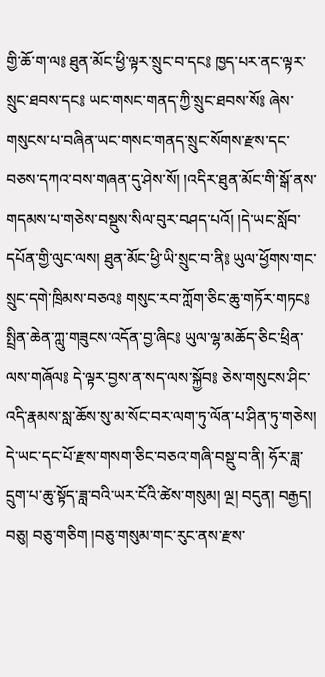གྱི་ཆོ་ག་ལ༔ ཐུན་མོང་ཕྱི་ལྟར་སྲུང་བ་དང༔ ཁྱད་པར་ནང་ལྟར་སྲུང་ཐབས་དང༔ ཡང་གསང་གནད་ཀྱི་སྲུང་ཐབས་སོ༔ ཞེས་གསུངས་པ་བཞིན་ཡང་གསང་གནད་སྲུང་སོགས་རྫས་དང་བཅས་དཀའ་བས་གཞན་དུ་ཤེས་སོ། །འདིར་ཐུན་མོང་གི་སྒོ་ནས་གདམས་པ་གཅེས་བསྡུས་སིལ་བུར་བཤད་པའོ། །དེ་ཡང་སློབ་དཔོན་གྱི་ལུང་ལས། ཐུན་མོང་ཕྱི་ཡི་སྲུང་བ་ནི༔ ཡུལ་ཕྱོགས་གང་སྲུང་དགེ་ཁྲིམས་བཅའ༔ གསུང་རབ་ཀློག་ཅིང་ཆུ་གཏོར་གཏང༔ སྤྲིན་ཆེན་ཀླུ་གཟུངས་འདོན་བྱ་ཞིང༔ ཡུལ་ལྷ་མཆོད་ཅིང་ཕྲིན་ལས་གཞོལ༔ དེ་ལྟར་བྱས་ན་སད་ལས་སྐྱོབ༔ ཅེས་གསུངས་ཤིང་འདི་རྣམས་སླ་ཆོས་སུ་མ་སོང་བར་ལག་ཏུ་ལོན་པ་ཤིན་ཏུ་གཅེས། དེ་ཡང་དང་པོ་རྫས་གསག་ཅིང་བཅའ་གཞི་བསྡུ་བ་ནི། ཧོར་ཟླ་དྲུག་པ་ཆུ་སྟོད་ཟླ་བའི་ཡར་ངོའི་ཚེས་གསུམ། ལྔ། བདུན། བརྒྱད། བཅུ། བཅུ་གཅིག །བཅུ་གསུམ་གང་རུང་ནས་རྫས་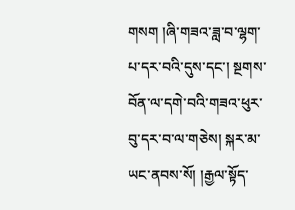གསག །ཞི་གཟའ་ཟླ་བ་ལྷག་པ་དར་བའི་དུས་དང་། སྔགས་བོན་ལ་དགེ་བའི་གཟའ་ཕུར་བུ་དར་བ་ལ་གཅེས། སྐར་མ་ཡང་ནབས་སོ། །རྒྱལ་སྟོད་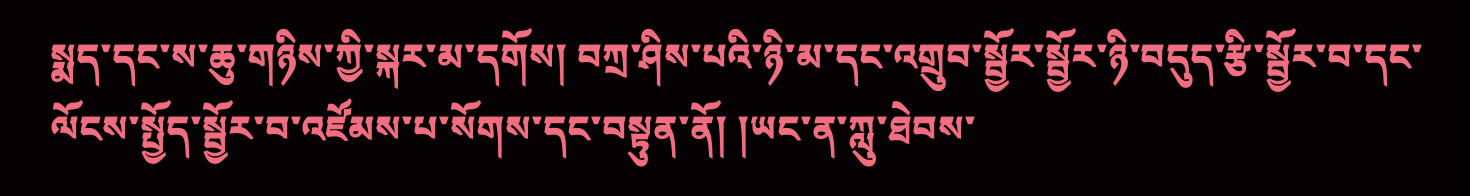སྨད་དང་ས་ཆུ་གཉིས་ཀྱི་སྐར་མ་དགོས། བཀྲ་ཤིས་པའི་ཉི་མ་དང་འགྲུབ་སྦྱོར་སྦྱོར་ཉི་བདུད་རྩི་སྦྱོར་བ་དང་ལོངས་སྤྱོད་སྦྱོར་བ་འཛོམས་པ་སོགས་དང་བསྟུན་ནོ། །ཡང་ན་ཀླུ་ཐེབས་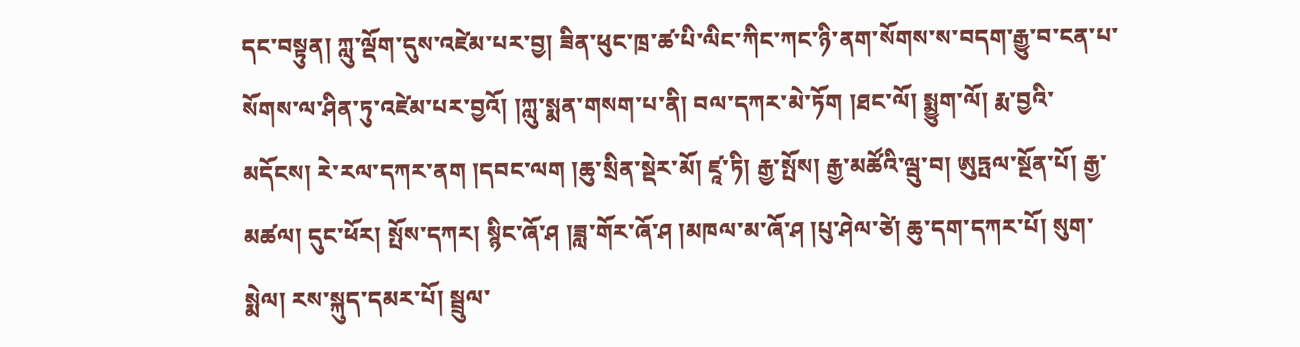དང་བསྟུན། ཀླུ་ལྡོག་དུས་འཛེམ་པར་བྱ། ཟིན་ཕུང་ཁྲ་ཚ་པི་ལིང་ཀིང་ཀང་ཉི་ནག་སོགས་ས་བདག་རྒྱུ་བ་ངན་པ་སོགས་ལ་ཤིན་ཏུ་འཛེམ་པར་བྱའོ། །ཀླུ་སྨན་གསག་པ་ནི། བལ་དཀར་མེ་ཏོག །ཐང་ལོ། སྨྱུག་ལོ། རྨ་བྱའི་མདོངས། རེ་རལ་དཀར་ནག །དབང་ལག །ཆུ་སྲིན་སྡེར་མོ། ཛཱ་ཏི། རྒྱ་སྤོས། རྒྱ་མཚོའི་ལྦུ་བ། ཨུཏྤལ་སྔོན་པོ། རྒྱ་མཚལ། དུང་ཕོར། སྤོས་དཀར། སྙིང་ཞོ་ཤ །ཟླ་གོར་ཞོ་ཤ །མཁལ་མ་ཞོ་ཤ །པུ་ཤེལ་ཙེ། ཆུ་དག་དཀར་པོ། སུག་སྨེལ། རས་སྐུད་དམར་པོ། སྦྲུལ་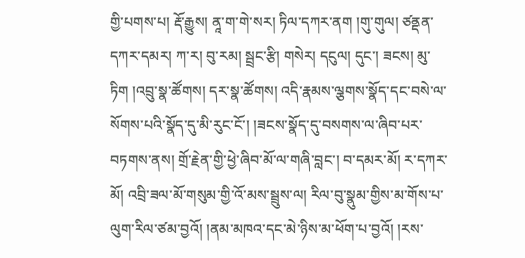གྱི་པགས་པ། རྡོ་རྒྱུས། ནཱ་ག་གེ་སར། ཏིལ་དཀར་ནག །གུ་གུལ། ཙནྡན་དཀར་དམར། ཀ་ར། བུ་རམ། སྦྲང་རྩི། གསེར། དངུལ། དུང་། ཟངས། མུ་ཏིག །འབྲུ་སྣ་ཚོགས། དར་སྣ་ཚོགས། འདི་རྣམས་ལྕགས་སྣོད་དང་བསེ་ལ་སོགས་པའི་སྣོད་དུ་མི་རུང་ངོ་། །ཟངས་སྣོད་དུ་བསགས་ལ་ཞིབ་པར་བཏགས་ནས། གྲོ་རྗེན་གྱི་ཕྱེ་ཞིབ་མོ་ལ་གཞི་བླང་། བ་དམར་མོ། ར་དཀར་མོ། འབྲི་ཟལ་མོ་གསུམ་གྱི་འོ་མས་སྦྲུས་ལ། རིལ་བུ་སྣུམ་གྱིས་མ་གོས་པ་ལུག་རིལ་ཙམ་བྱའོ། །ནམ་མཁའ་དང་མེ་ཉིས་མ་ཕོག་པ་བྱའོ། །རས་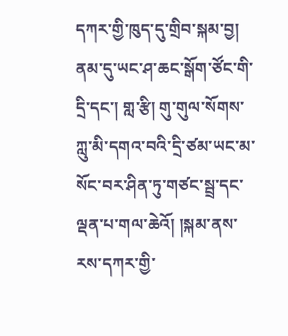དཀར་གྱི་ཁུད་དུ་གྲིབ་སྐམ་བྱ། ནམ་དུ་ཡང་ཤ་ཆང་སྒོག་ཙོང་གི་དྲི་དང་། གླ་རྩི། གུ་གུལ་སོགས་ཀླུ་མི་དགའ་བའི་དྲི་ཙམ་ཡང་མ་སོང་བར་ཤིན་ཏུ་གཙང་སྦྲ་དང་ལྡན་པ་གལ་ཆེའོ། །སྐམ་ནས་རས་དཀར་གྱི་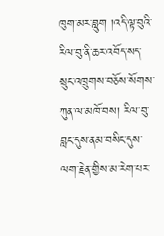ཁུག་མར་བླུག །འདི་ལྟ་བུའི་རིལ་བུ་ནི་ཆར་འབོད་སད་སྲུང་འཁྲུགས་བཅོས་སོགས་ཀུན་ལ་མཁོ་བས། རིལ་བུ་བླང་དུས་ནམ་བསིང་དུས་ལག་རྗེན་གྱིས་མ་རེག་པར་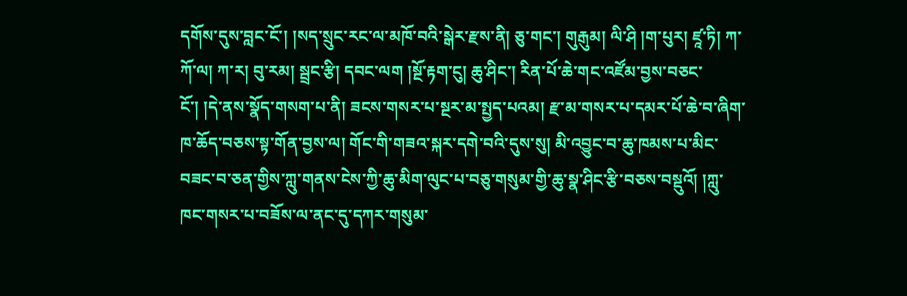དགོས་དུས་བླང་ངོ་། །སད་སྲུང་རང་ལ་མཁོ་བའི་སྒེར་རྫས་ནི། ཅུ་གང་། གུརྒུམ། ལི་ཤི །ག་པུར། ཛཱ་ཏི། ཀ་ཀོ་ལ། ཀ་ར། བུ་རམ། སྦྲང་རྩི། དབང་ལག །སྔོ་རྟག་ངུ། ཆུ་ཤིང་། རིན་པོ་ཆེ་གང་འཛོམ་བྱས་བཅང་ངོ་། །དེ་ནས་སྣོད་གསག་པ་ནི། ཟངས་གསར་པ་སྔར་མ་སྤྱད་པའམ། རྫ་མ་གསར་པ་དམར་པོ་ཆེ་བ་ཞིག་ཁ་ཆོད་བཅས་སྟ་གོན་བྱས་ལ། གོང་གི་གཟའ་སྐར་དགེ་བའི་དུས་སུ། མི་འབྱུང་བ་ཆུ་ཁམས་པ་མིང་བཟང་བ་ཅན་གྱིས་ཀླུ་གནས་ངེས་ཀྱི་ཆུ་མིག་ལུང་པ་བཅུ་གསུམ་གྱི་ཆུ་སྣ་ཤིང་རྩི་བཅས་བསྡུའོ། །ཀླུ་ཁང་གསར་པ་བཟོས་ལ་ནང་དུ་དཀར་གསུམ་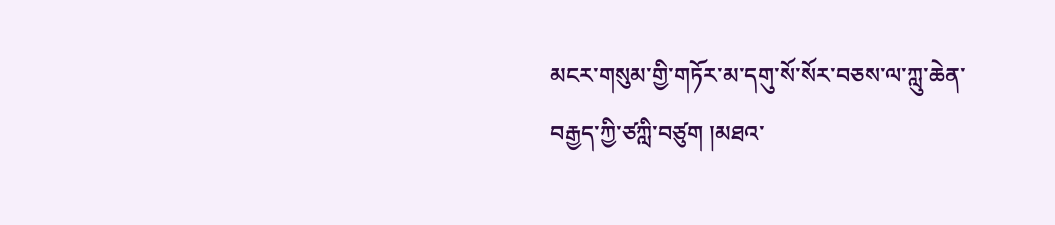མངར་གསུམ་གྱི་གཏོར་མ་དགུ་སོ་སོར་བཅས་ལ་ཀླུ་ཆེན་བརྒྱད་ཀྱི་ཙཀླི་བཙུག །མཐའ་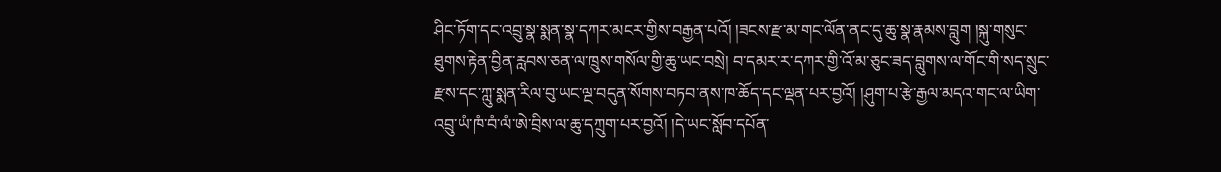ཤིང་ཏོག་དང་འབྲུ་སྣ་སྨན་སྣ་དཀར་མངར་གྱིས་བརྒྱན་པའོ། །ཟངས་རྫ་མ་གང་ལོན་ནང་དུ་ཆུ་སྣ་རྣམས་བླུག །སྐུ་གསུང་ཐུགས་རྟེན་བྱིན་རླབས་ཅན་ལ་ཁྲུས་གསོལ་གྱི་ཆུ་ཡང་བསྲེ། བ་དམར་ར་དཀར་གྱི་འོ་མ་ཅུང་ཟད་བླུགས་ལ་གོང་གི་སད་སྲུང་རྫས་དང་ཀླུ་སྨན་རིལ་བུ་ཡང་ལྔ་བདུན་སོགས་བཏབ་ནས་ཁ་ཆོད་དང་ལྡན་པར་བྱའོ། །ཤུག་པ་རྩེ་རྒྱལ་མདའ་གང་ལ་ཡིག་འབྲུ་ཡཾ་ཁཾ་བཾ་ལཾ་ཨེ་བྲིས་ལ་ཆུ་དཀྲུག་པར་བྱའོ། །དེ་ཡང་སློབ་དཔོན་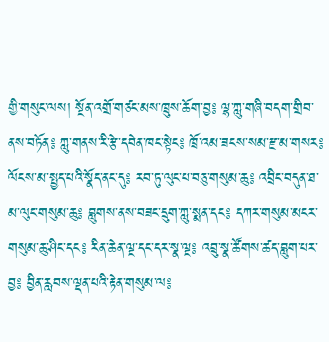གྱི་གསུང་ལས། སྔོན་འགྲོ་གཙང་མས་ཁྲུས་ཆོག་བྱ༔ ལྷ་ཀླུ་གཞི་བདག་གྲིབ་ནས་བཏོན༔ ཀླུ་གནས་རི་རྩེ་དབེན་ཁང་སྟེང༔ ཁྲོ་འམ་ཟངས་སམ་རྫ་མ་གསར༔ ལོངས་མ་སྤྱད་པའི་སྣོད་ནང་དུ༔ རབ་ཏུ་ལུང་པ་བཅུ་གསུམ་ཆུ༔ འབྲིང་བདུན་ཐ་མ་ལུང་གསུམ་ཆུ༔ བླུགས་ནས་བཟང་དྲུག་ཀླུ་སྨན་དང༔ དཀར་གསུམ་མངར་གསུམ་ཆུ་ཤིང་དང༔ རིན་ཆེན་ལྔ་དང་དར་སྣ་ལྔ༔ འབྲུ་སྣ་ཚོགས་ཚད་བླུག་པར་བྱ༔ བྱིན་རླབས་ལྡན་པའི་རྟེན་གསུམ་ལ༔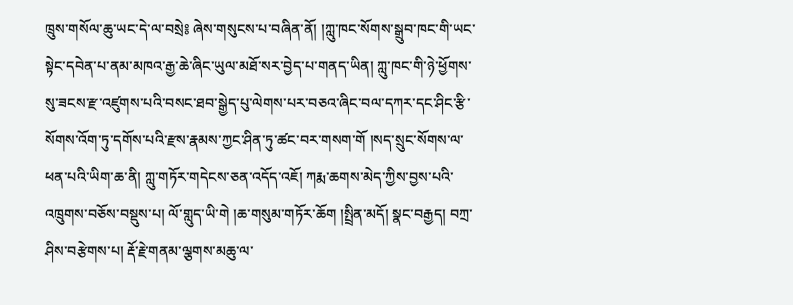ཁྲུས་གསོལ་ཆུ་ཡང་དེ་ལ་བསྲེ༔ ཞེས་གསུངས་པ་བཞིན་ནོ། །ཀླུ་ཁང་སོགས་སྒྲུབ་ཁང་གི་ཡང་སྟེང་དབེན་པ་ནམ་མཁའ་རྒྱ་ཆེ་ཞིང་ཡུལ་མཐོ་སར་བྱེད་པ་གནད་ཡིན། ཀླུ་ཁང་གི་ཉེ་ཕྱོགས་སུ་ཟངས་རྫ་འཛུགས་པའི་བསང་ཐབ་སྒྱེད་པུ་ལེགས་པར་བཅའ་ཞིང་བལ་དཀར་དང་ཤིང་རྩི་སོགས་འོག་ཏུ་དགོས་པའི་རྫས་རྣམས་ཀྱང་ཤིན་ཏུ་ཚང་བར་གསག་གོ །སད་སྲུང་སོགས་ལ་ཕན་པའི་ཡིག་ཆ་ནི། ཀླུ་གཏོར་གདེངས་ཅན་འདོད་འཇོ། ཀརྨ་ཆགས་མེད་ཀྱིས་བྱས་པའི་འཁྲུགས་བཅོས་བསྡུས་པ། ལོ་གླུད་ཡི་གེ །ཆ་གསུམ་གཏོར་ཆོག །སྤྲིན་མདོ། སྣང་བརྒྱད། བཀྲ་ཤིས་བརྩེགས་པ། རྡོ་རྗེ་གནམ་ལྕགས་མཆུ་ལ་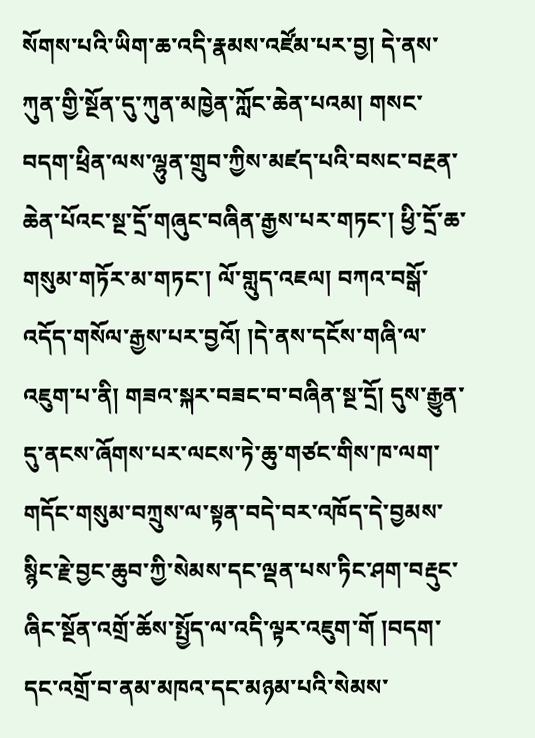སོགས་པའི་ཡིག་ཆ་འདི་རྣམས་འཛོམ་པར་བྱ། དེ་ནས་ཀུན་གྱི་སྔོན་དུ་ཀུན་མཁྱེན་ཀློང་ཆེན་པའམ། གསང་བདག་ཕྲིན་ལས་ལྷུན་གྲུབ་ཀྱིས་མཛད་པའི་བསང་བརྔན་ཆེན་པོའང་སྔ་དྲོ་གཞུང་བཞིན་རྒྱས་པར་གཏང་། ཕྱི་དྲོ་ཆ་གསུམ་གཏོར་མ་གཏང་། ལོ་གླུད་འཇལ། བཀའ་བསྒོ་འདོད་གསོལ་རྒྱས་པར་བྱའོ། །དེ་ནས་དངོས་གཞི་ལ་འཇུག་པ་ནི། གཟའ་སྐར་བཟང་བ་བཞིན་སྔ་དྲོ། དུས་རྒྱུན་དུ་ནངས་ཞོགས་པར་ལངས་ཏེ་ཆུ་གཙང་གིས་ཁ་ལག་གདོང་གསུམ་བཀྲུས་ལ་སྟན་བདེ་བར་འཁོད་དེ་བྱམས་སྙིང་རྗེ་བྱང་ཆུབ་ཀྱི་སེམས་དང་ལྡན་པས་ཏིང་ཤག་བརྡུང་ཞིང་སྔོན་འགྲོ་ཆོས་སྤྱོད་ལ་འདི་ལྟར་འཇུག་གོ །བདག་དང་འགྲོ་བ་ནམ་མཁའ་དང་མཉམ་པའི་སེམས་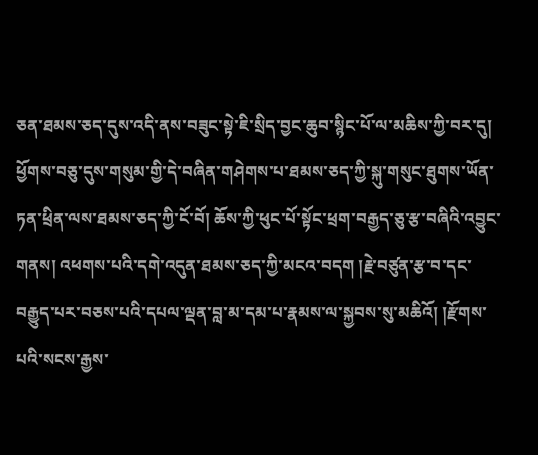ཅན་ཐམས་ཅད་དུས་འདི་ནས་བཟུང་སྟེ་ཇི་སྲིད་བྱང་ཆུབ་སྙིང་པོ་ལ་མཆིས་ཀྱི་བར་དུ། ཕྱོགས་བཅུ་དུས་གསུམ་གྱི་དེ་བཞིན་གཤེགས་པ་ཐམས་ཅད་ཀྱི་སྐུ་གསུང་ཐུགས་ཡོན་ཏན་ཕྲིན་ལས་ཐམས་ཅད་ཀྱི་ངོ་བོ། ཆོས་ཀྱི་ཕུང་པོ་སྟོང་ཕྲག་བརྒྱད་ཅུ་རྩ་བཞིའི་འབྱུང་གནས། འཕགས་པའི་དགེ་འདུན་ཐམས་ཅད་ཀྱི་མངའ་བདག །རྗེ་བཙུན་རྩ་བ་དང་བརྒྱུད་པར་བཅས་པའི་དཔལ་ལྡན་བླ་མ་དམ་པ་རྣམས་ལ་སྐྱབས་སུ་མཆིའོ། །རྫོགས་པའི་སངས་རྒྱས་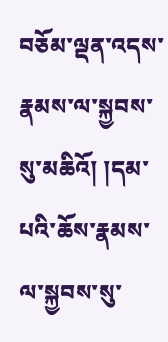བཅོམ་ལྡན་འདས་རྣམས་ལ་སྐྱབས་སུ་མཆིའོ། །དམ་པའི་ཆོས་རྣམས་ལ་སྐྱབས་སུ་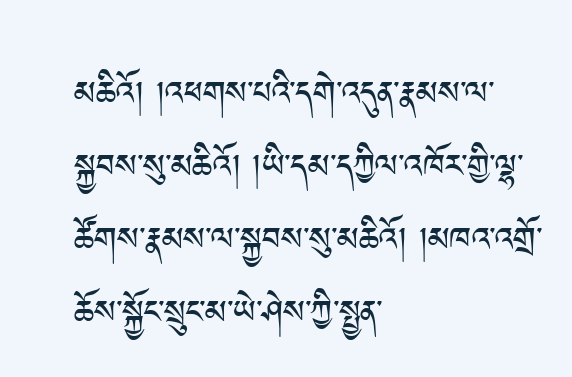མཆིའོ། །འཕགས་པའི་དགེ་འདུན་རྣམས་ལ་སྐྱབས་སུ་མཆིའོ། །ཡི་དམ་དཀྱིལ་འཁོར་གྱི་ལྷ་ཚོགས་རྣམས་ལ་སྐྱབས་སུ་མཆིའོ། །མཁའ་འགྲོ་ཆོས་སྐྱོང་སྲུང་མ་ཡེ་ཤེས་ཀྱི་སྤྱན་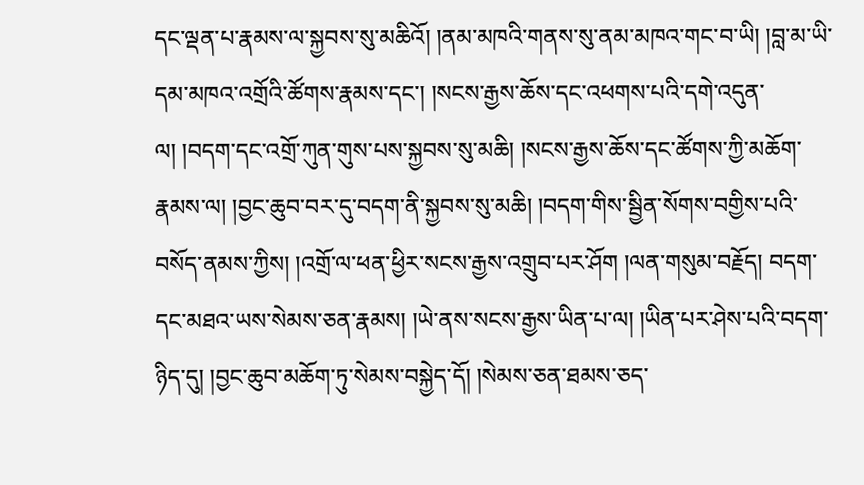དང་ལྡན་པ་རྣམས་ལ་སྐྱབས་སུ་མཆིའོ། །ནམ་མཁའི་གནས་སུ་ནམ་མཁའ་གང་བ་ཡི། །བླ་མ་ཡི་དམ་མཁའ་འགྲོའི་ཚོགས་རྣམས་དང་། །སངས་རྒྱས་ཆོས་དང་འཕགས་པའི་དགེ་འདུན་ལ། །བདག་དང་འགྲོ་ཀུན་གུས་པས་སྐྱབས་སུ་མཆི། །སངས་རྒྱས་ཆོས་དང་ཚོགས་ཀྱི་མཆོག་རྣམས་ལ། །བྱང་ཆུབ་བར་དུ་བདག་ནི་སྐྱབས་སུ་མཆི། །བདག་གིས་སྦྱིན་སོགས་བགྱིས་པའི་བསོད་ནམས་ཀྱིས། །འགྲོ་ལ་ཕན་ཕྱིར་སངས་རྒྱས་འགྲུབ་པར་ཤོག །ལན་གསུམ་བརྗོད། བདག་དང་མཐའ་ཡས་སེམས་ཅན་རྣམས། །ཡེ་ནས་སངས་རྒྱས་ཡིན་པ་ལ། །ཡིན་པར་ཤེས་པའི་བདག་ཉིད་དུ། །བྱང་ཆུབ་མཆོག་ཏུ་སེམས་བསྐྱེད་དོ། །སེམས་ཅན་ཐམས་ཅད་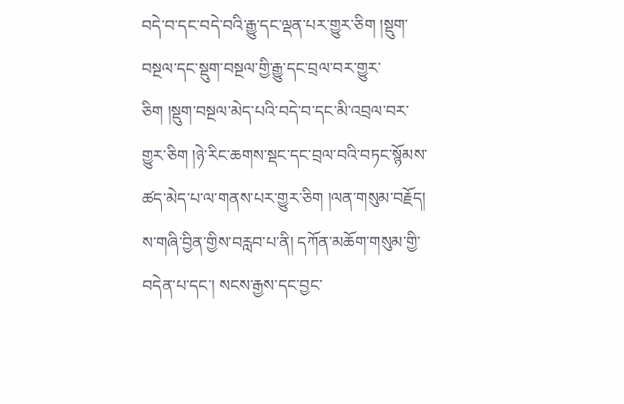བདེ་བ་དང་བདེ་བའི་རྒྱུ་དང་ལྡན་པར་གྱུར་ཅིག །སྡུག་བསྔལ་དང་སྡུག་བསྔལ་གྱི་རྒྱུ་དང་བྲལ་བར་གྱུར་ཅིག །སྡུག་བསྔལ་མེད་པའི་བདེ་བ་དང་མི་འབྲལ་བར་གྱུར་ཅིག །ཉེ་རིང་ཆགས་སྡང་དང་བྲལ་བའི་བཏང་སྙོམས་ཚད་མེད་པ་ལ་གནས་པར་གྱུར་ཅིག །ལན་གསུམ་བརྗོད། ས་གཞི་བྱིན་གྱིས་བརླབ་པ་ནི། དཀོན་མཆོག་གསུམ་གྱི་བདེན་པ་དང་། སངས་རྒྱས་དང་བྱང་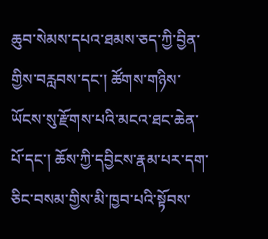ཆུབ་སེམས་དཔའ་ཐམས་ཅད་ཀྱི་བྱིན་གྱིས་བརླབས་དང་། ཚོགས་གཉིས་ཡོངས་སུ་རྫོགས་པའི་མངའ་ཐང་ཆེན་པོ་དང་། ཆོས་ཀྱི་དབྱིངས་རྣམ་པར་དག་ཅིང་བསམ་གྱིས་མི་ཁྱབ་པའི་སྟོབས་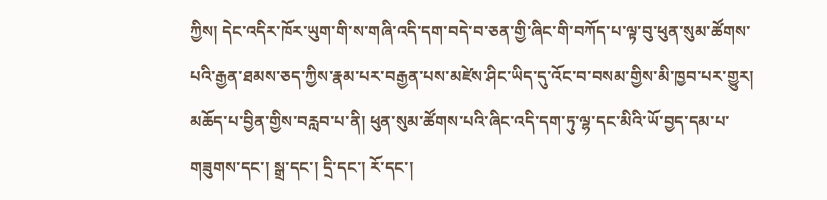ཀྱིས། དེང་འདིར་ཁོར་ཡུག་གི་ས་གཞི་འདི་དག་བདེ་བ་ཅན་གྱི་ཞིང་གི་བཀོད་པ་ལྟ་བུ་ཕུན་སུམ་ཚོགས་པའི་རྒྱན་ཐམས་ཅད་ཀྱིས་རྣམ་པར་བརྒྱན་པས་མཛེས་ཤིང་ཡིད་དུ་འོང་བ་བསམ་གྱིས་མི་ཁྱབ་པར་གྱུར། མཆོད་པ་བྱིན་གྱིས་བརླབ་པ་ནི། ཕུན་སུམ་ཚོགས་པའི་ཞིང་འདི་དག་ཏུ་ལྷ་དང་མིའི་ཡོ་བྱད་དམ་པ་གཟུགས་དང་། སྒྲ་དང་། དྲི་དང་། རོ་དང་།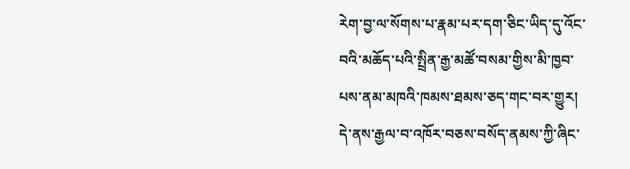རེག་བྱ་ལ་སོགས་པ་རྣམ་པར་དག་ཅིང་ཡིད་དུ་འོང་བའི་མཆོད་པའི་སྤྲིན་རྒྱ་མཚོ་བསམ་གྱིས་མི་ཁྱབ་པས་ནམ་མཁའི་ཁམས་ཐམས་ཅད་གང་བར་གྱུར། དེ་ནས་རྒྱལ་བ་འཁོར་བཅས་བསོད་ནམས་ཀྱི་ཞིང་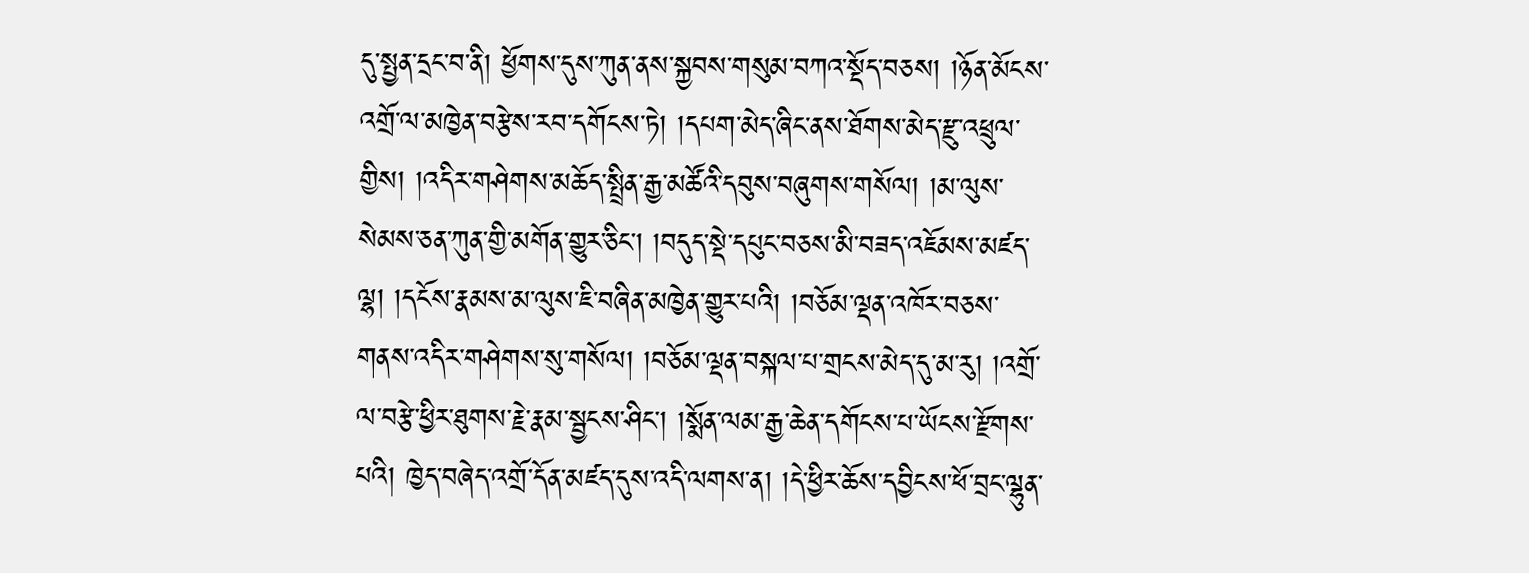དུ་སྤྱན་དྲང་བ་ནི། ཕྱོགས་དུས་ཀུན་ནས་སྐྱབས་གསུམ་བཀའ་སྡོད་བཅས། །ཉོན་མོངས་འགྲོ་ལ་མཁྱེན་བརྩེས་རབ་དགོངས་ཏེ། །དཔག་མེད་ཞིང་ནས་ཐོགས་མེད་རྫུ་འཕྲུལ་གྱིས། །འདིར་གཤེགས་མཆོད་སྤྲིན་རྒྱ་མཚོའི་དབུས་བཞུགས་གསོལ། །མ་ལུས་སེམས་ཅན་ཀུན་གྱི་མགོན་གྱུར་ཅིང་། །བདུད་སྡེ་དཔུང་བཅས་མི་བཟད་འཇོམས་མཛད་ལྷ། །དངོས་རྣམས་མ་ལུས་ཇི་བཞིན་མཁྱེན་གྱུར་པའི། །བཅོམ་ལྡན་འཁོར་བཅས་གནས་འདིར་གཤེགས་སུ་གསོལ། །བཅོམ་ལྡན་བསྐལ་པ་གྲངས་མེད་དུ་མ་རུ། །འགྲོ་ལ་བརྩེ་ཕྱིར་ཐུགས་རྗེ་རྣམ་སྦྱངས་ཤིང་། །སྨོན་ལམ་རྒྱ་ཆེན་དགོངས་པ་ཡོངས་རྫོགས་པའི། ཁྱེད་བཞེད་འགྲོ་དོན་མཛད་དུས་འདི་ལགས་ན། །དེ་ཕྱིར་ཆོས་དབྱིངས་ཕོ་བྲང་ལྷུན་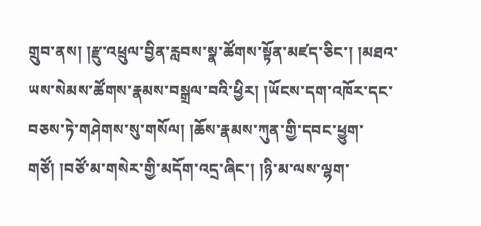གྲུབ་ནས། །རྫུ་འཕྲུལ་བྱིན་རླབས་སྣ་ཚོགས་སྟོན་མཛད་ཅིང་། །མཐའ་ཡས་སེམས་ཚོགས་རྣམས་བསྒྲལ་བའི་ཕྱིར། །ཡོངས་དག་འཁོར་དང་བཅས་ཏེ་གཤེགས་སུ་གསོལ། །ཆོས་རྣམས་ཀུན་གྱི་དབང་ཕྱུག་གཙོ། །བཙོ་མ་གསེར་གྱི་མདོག་འདྲ་ཞིང་། །ཉི་མ་ལས་ལྷག་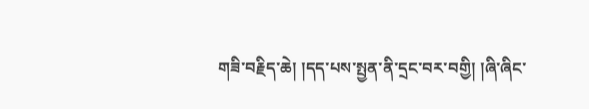གཟི་བརྗིད་ཆེ། །དད་པས་སྤྱན་ནི་དྲང་བར་བགྱི། །ཞི་ཞིང་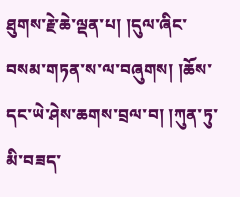ཐུགས་རྗེ་ཆེ་ལྡན་པ། །དུལ་ཞིང་བསམ་གཏན་ས་ལ་བཞུགས། །ཆོས་དང་ཡེ་ཤེས་ཆགས་བྲལ་བ། །ཀུན་ཏུ་མི་བཟད་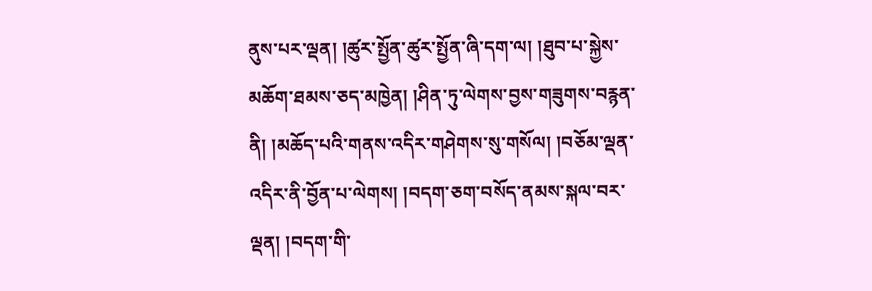ནུས་པར་ལྡན། །ཚུར་སྤྱོན་ཚུར་སྤྱོན་ཞི་དག་ལ། །ཐུབ་པ་སྐྱེས་མཆོག་ཐམས་ཅད་མཁྱེན། །ཤིན་ཏུ་ལེགས་བྱས་གཟུགས་བརྙན་ནི། །མཆོད་པའི་གནས་འདིར་གཤེགས་སུ་གསོལ། །བཅོམ་ལྡན་འདིར་ནི་བྱོན་པ་ལེགས། །བདག་ཅག་བསོད་ནམས་སྐལ་བར་ལྡན། །བདག་གི་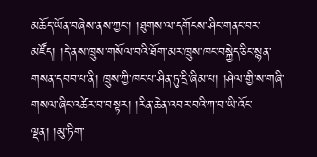མཆོད་ཡོན་བཞེས་ནས་ཀྱང་། །ཐུགས་ལ་དགོངས་ཤིང་གནང་བར་མཛོད། །དེ་ནས་ཁྲུས་གསོལ་བའི་ཐོག་མར་ཁྲུས་ཁང་བསྐྱེད་ཅིང་སྙན་གསན་དབབ་པ་ནི། ཁྲུས་ཀྱི་ཁང་པ་ཤིན་ཏུ་དྲི་ཞིམ་པ། །ཤེལ་གྱི་ས་གཞི་གསལ་ཞིང་འཚེར་བ་བསྟར། །རིན་ཆེན་འབར་བའི་ཀ་བ་ཡི་འོང་ལྡན། །མུ་ཏིག་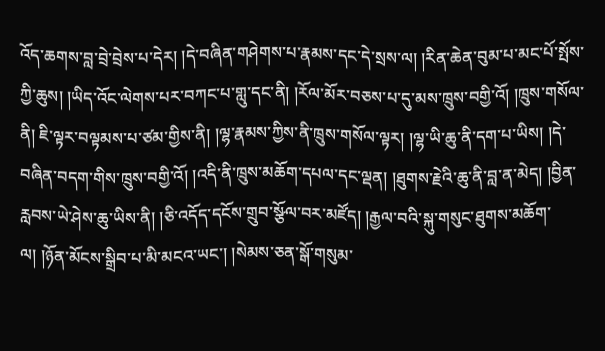འོད་ཆགས་བླ་བྲེ་བྲེས་པ་དེར། །དེ་བཞིན་གཤེགས་པ་རྣམས་དང་དེ་སྲས་ལ། །རིན་ཆེན་བུམ་པ་མང་པོ་སྤོས་ཀྱི་ཆུས། །ཡིད་འོང་ལེགས་པར་བཀང་པ་གླུ་དང་ནི། །རོལ་མོར་བཅས་པ་དུ་མས་ཁྲུས་བགྱི་འོ། །ཁྲུས་གསོལ་ནི། ཇི་ལྟར་བལྟམས་པ་ཙམ་གྱིས་ནི། །ལྷ་རྣམས་ཀྱིས་ནི་ཁྲུས་གསོལ་ལྟར། །ལྷ་ཡི་ཆུ་ནི་དག་པ་ཡིས། །དེ་བཞིན་བདག་གིས་ཁྲུས་བགྱི་འོ། །འདི་ནི་ཁྲུས་མཆོག་དཔལ་དང་ལྡན། །ཐུགས་རྗེའི་ཆུ་ནི་བླ་ན་མེད། །བྱིན་རླབས་ཡེ་ཤེས་ཆུ་ཡིས་ནི། །ཅི་འདོད་དངོས་གྲུབ་སྩོལ་བར་མཛོད། །རྒྱལ་བའི་སྐུ་གསུང་ཐུགས་མཆོག་ལ། །ཉོན་མོངས་སྒྲིབ་པ་མི་མངའ་ཡང་། །སེམས་ཅན་སྒོ་གསུམ་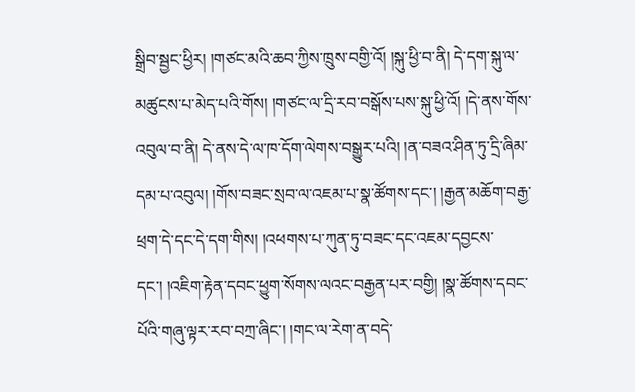སྒྲིབ་སྦྱང་ཕྱིར། །གཙང་མའི་ཆབ་ཀྱིས་ཁྲུས་བགྱི་འོ། །སྐུ་ཕྱི་བ་ནི། དེ་དག་སྐུ་ལ་མཚུངས་པ་མེད་པའི་གོས། །གཙང་ལ་དྲི་རབ་བསྒོས་པས་སྐུ་ཕྱི་འོ། །དེ་ནས་གོས་འབུལ་བ་ནི། དེ་ནས་དེ་ལ་ཁ་དོག་ལེགས་བསྒྱུར་པའི། །ན་བཟའ་ཤིན་ཏུ་དྲི་ཞིམ་དམ་པ་འབུལ། །གོས་བཟང་སྲབ་ལ་འཇམ་པ་སྣ་ཚོགས་དང་། །རྒྱན་མཆོག་བརྒྱ་ཕྲག་དེ་དང་དེ་དག་གིས། །འཕགས་པ་ཀུན་ཏུ་བཟང་དང་འཇམ་དབྱངས་དང་། །འཇིག་རྟེན་དབང་ཕྱུག་སོགས་ལའང་བརྒྱན་པར་བགྱི། །སྣ་ཚོགས་དབང་པོའི་གཞུ་ལྟར་རབ་བཀྲ་ཞིང་། །གང་ལ་རེག་ན་བདེ་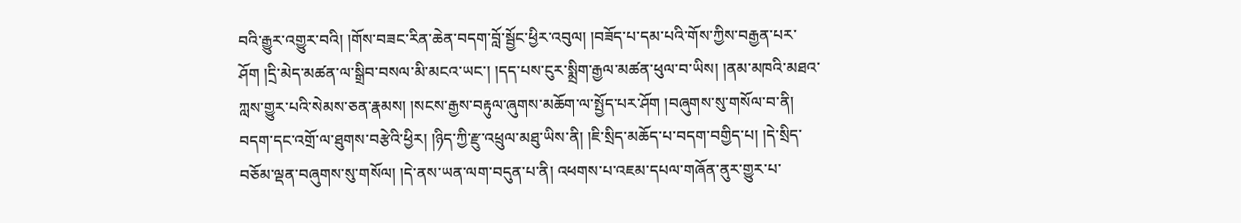བའི་རྒྱུར་འགྱུར་བའི། །གོས་བཟང་རིན་ཆེན་བདག་བློ་སྦྱོང་ཕྱིར་འབུལ། །བཟོད་པ་དམ་པའི་གོས་ཀྱིས་བརྒྱན་པར་ཤོག །དྲི་མེད་མཚན་ལ་སྒྲིབ་བསལ་མི་མངའ་ཡང་། །དད་པས་ངུར་སྨྲིག་རྒྱལ་མཚན་ཕུལ་བ་ཡིས། །ནམ་མཁའི་མཐའ་ཀླས་གྱུར་པའི་སེམས་ཅན་རྣམས། །སངས་རྒྱས་བརྟུལ་ཞུགས་མཆོག་ལ་སྤྱོད་པར་ཤོག །བཞུགས་སུ་གསོལ་བ་ནི། བདག་དང་འགྲོ་ལ་ཐུགས་བརྩེའི་ཕྱིར། །ཉིད་ཀྱི་རྫུ་འཕྲུལ་མཐུ་ཡིས་ནི། །ཇི་སྲིད་མཆོད་པ་བདག་བགྱིད་པ། །དེ་སྲིད་བཅོམ་ལྡན་བཞུགས་སུ་གསོལ། །དེ་ནས་ཡན་ལག་བདུན་པ་ནི། འཕགས་པ་འཇམ་དཔལ་གཞོན་ནུར་གྱུར་པ་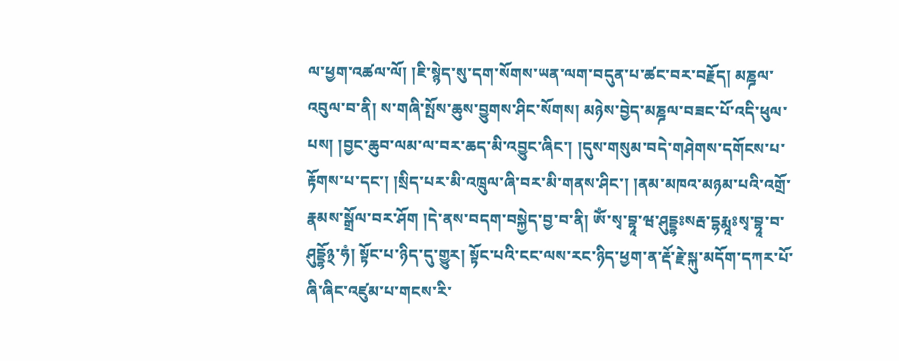ལ་ཕྱག་འཚལ་ལོ། །ཇི་སྙེད་སུ་དག་སོགས་ཡན་ལག་བདུན་པ་ཚང་བར་བརྗོད། མཎྜལ་འབུལ་བ་ནི། ས་གཞི་སྤོས་ཆུས་བྱུགས་ཤིང་སོགས། མཉེས་བྱེད་མཎྜལ་བཟང་པོ་འདི་ཕུལ་པས། །བྱང་ཆུབ་ལམ་ལ་བར་ཆད་མི་འབྱུང་ཞིང་། །དུས་གསུམ་བདེ་གཤེགས་དགོངས་པ་རྟོགས་པ་དང་། །སྲིད་པར་མི་འཁྲུལ་ཞི་བར་མི་གནས་ཤིང་། །ནམ་མཁའ་མཉམ་པའི་འགྲོ་རྣམས་སྒྲོལ་བར་ཤོག །དེ་ནས་བདག་བསྐྱེད་བྱ་བ་ནི། ཨོཾ་སྭ་བྷཱ་ཝ་ཤུདྡྷཿསརྦ་དྷརྨཱཿསྭ་བྷཱ་བ་ཤུདྡྷོ྅་ཧཾ། སྟོང་པ་ཉིད་དུ་གྱུར། སྟོང་པའི་ངང་ལས་རང་ཉིད་ཕྱག་ན་རྡོ་རྗེ་སྐུ་མདོག་དཀར་པོ་ཞི་ཞིང་འཛུམ་པ་གངས་རི་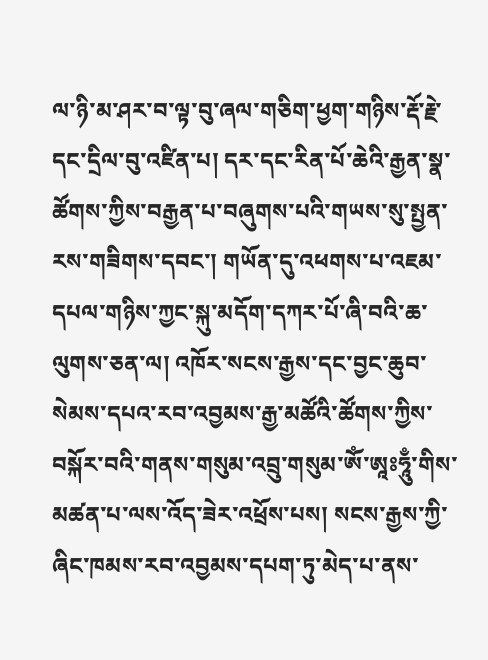ལ་ཉི་མ་ཤར་བ་ལྟ་བུ་ཞལ་གཅིག་ཕྱག་གཉིས་རྡོ་རྗེ་དང་དྲིལ་བུ་འཛིན་པ། དར་དང་རིན་པོ་ཆེའི་རྒྱན་སྣ་ཚོགས་ཀྱིས་བརྒྱན་པ་བཞུགས་པའི་གཡས་སུ་སྤྱན་རས་གཟིགས་དབང་། གཡོན་དུ་འཕགས་པ་འཇམ་དཔལ་གཉིས་ཀྱང་སྐུ་མདོག་དཀར་པོ་ཞི་བའི་ཆ་ལུགས་ཅན་ལ། འཁོར་སངས་རྒྱས་དང་བྱང་ཆུབ་སེམས་དཔའ་རབ་འབྱམས་རྒྱ་མཚོའི་ཚོགས་ཀྱིས་བསྐོར་བའི་གནས་གསུམ་འབྲུ་གསུམ་ཨོཾ་ཨཱཿཧཱུྃ་གིས་མཚན་པ་ལས་འོད་ཟེར་འཕྲོས་པས། སངས་རྒྱས་ཀྱི་ཞིང་ཁམས་རབ་འབྱམས་དཔག་ཏུ་མེད་པ་ནས་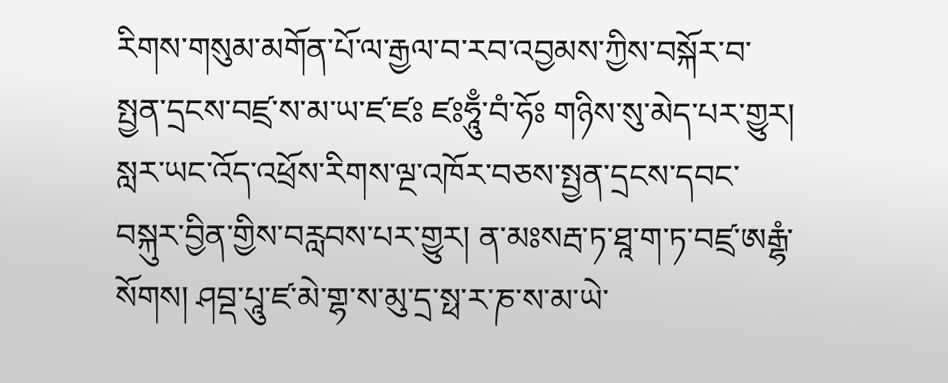རིགས་གསུམ་མགོན་པོ་ལ་རྒྱལ་བ་རབ་འབྱམས་ཀྱིས་བསྐོར་བ་སྤྱན་དྲངས་བཛྲ་ས་མ་ཡ་ཛ་ཛཿ ཛཿཧཱུྃ་བཾ་ཧོཿ གཉིས་སུ་མེད་པར་གྱུར། སླར་ཡང་འོད་འཕྲོས་རིགས་ལྔ་འཁོར་བཅས་སྤྱན་དྲངས་དབང་བསྐུར་བྱིན་གྱིས་བརླབས་པར་གྱུར། ན་མཿསརྦ་ཏ་ཐཱ་ག་ཏ་བཛྲ་ཨརྒྷཾ་སོགས། ཤབྡ་པཱུ་ཛ་མེ་གྷ་ས་མུ་དྲ་སྥ་ར་ཎ་ས་མ་ཡེ་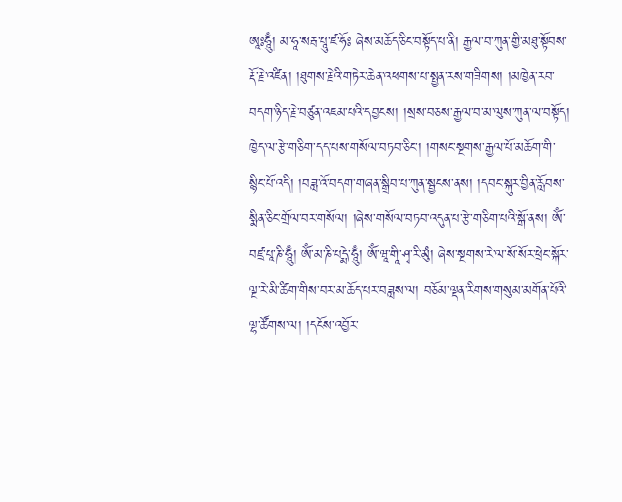ཨཱཿཧཱུྃ། མ་ཧཱ་སརྦ་པཱུ་ཛ་ཧོཿ ཞེས་མཆོད་ཅིང་བསྟོད་པ་ནི། རྒྱལ་བ་ཀུན་གྱི་མཐུ་སྟོབས་རྡོ་རྗེ་འཛིན། །ཐུགས་རྗེའི་གཏེར་ཆེན་འཕགས་པ་སྤྱན་རས་གཟིགས། །མཁྱེན་རབ་བདག་ཉིད་རྗེ་བཙུན་འཇམ་པའི་དབྱངས། །སྲས་བཅས་རྒྱལ་བ་མ་ལུས་ཀུན་ལ་བསྟོད། ཁྱེད་ལ་རྩེ་གཅིག་དད་པས་གསོལ་བཏབ་ཅིང་། །གསང་སྔགས་རྒྱལ་པོ་མཆོག་གི་སྙིང་པོ་འདི། །བཟླ་འོ་བདག་གཞན་སྒྲིབ་པ་ཀུན་སྦྱངས་ནས། །དབང་སྐུར་བྱིན་རློབས་སྨིན་ཅིང་གྲོལ་བར་གསོལ། །ཞེས་གསོལ་བཏབ་འདུན་པ་རྩེ་གཅིག་པའི་སྒོ་ནས། ཨོཾ་བཛྲ་པཱ་ཎི་ཧཱུྃ། ཨོཾ་མ་ཎི་པདྨེ་ཧཱུྃ། ཨོཾ་ཝཱ་གཱི་ཤྭ་རི་མུཾ། ཞེས་སྔགས་རེ་ལ་སོ་སོར་ཕྲེང་སྐོར་ལྔ་རེ་མི་ཚིག་གིས་བར་མ་ཆོད་པར་བཟླས་ལ། བཅོམ་ལྡན་རིགས་གསུམ་མགོན་པོའི་ལྷ་ཚོགས་ལ། །དངོས་འབྱོར་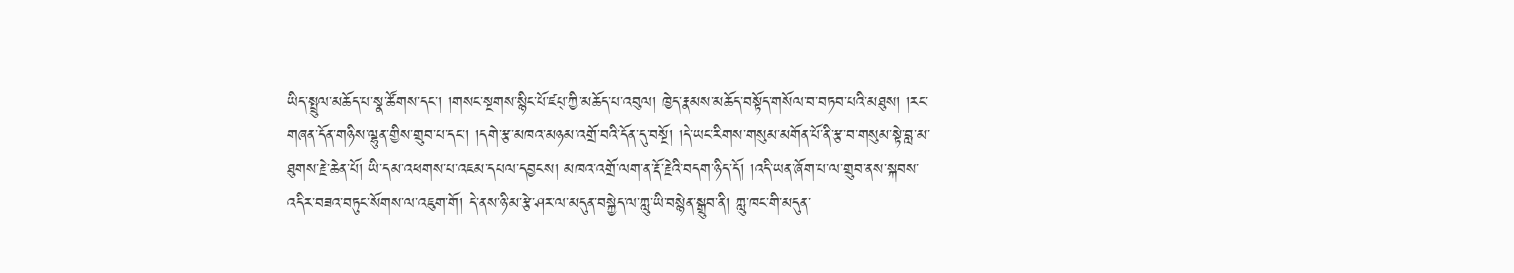ཡིད་སྤྲུལ་མཆོད་པ་སྣ་ཚོགས་དང་། །གསང་སྔགས་སྙིང་པོ་ཛཔ྄་ཀྱི་མཆོད་པ་འབུལ། ཁྱེད་རྣམས་མཆོད་བསྟོད་གསོལ་བ་བཏབ་པའི་མཐུས། །རང་གཞན་དོན་གཉིས་ལྷུན་གྱིས་གྲུབ་པ་དང་། །དགེ་རྩ་མཁའ་མཉམ་འགྲོ་བའི་དོན་དུ་བསྔོ། །དེ་ཡང་རིགས་གསུམ་མགོན་པོ་ནི་རྩ་བ་གསུམ་སྟེ་བླ་མ་ཐུགས་རྗེ་ཆེན་པོ། ཡི་དམ་འཕགས་པ་འཇམ་དཔལ་དབྱངས། མཁའ་འགྲོ་ལག་ན་རྡོ་རྗེའི་བདག་ཉིད་དོ། །འདི་ཡན་ཞོག་པ་ལ་གྲུབ་ནས་སྐབས་འདིར་བཟའ་བཏུང་སོགས་ལ་འཇུག་གོ། དེ་ནས་ཉི་མ་རྩེ་ཤར་ལ་མདུན་བསྐྱེད་ལ་ཀླུ་ཡི་བསྙེན་སྒྲུབ་ནི། ཀླུ་ཁང་གི་མདུན་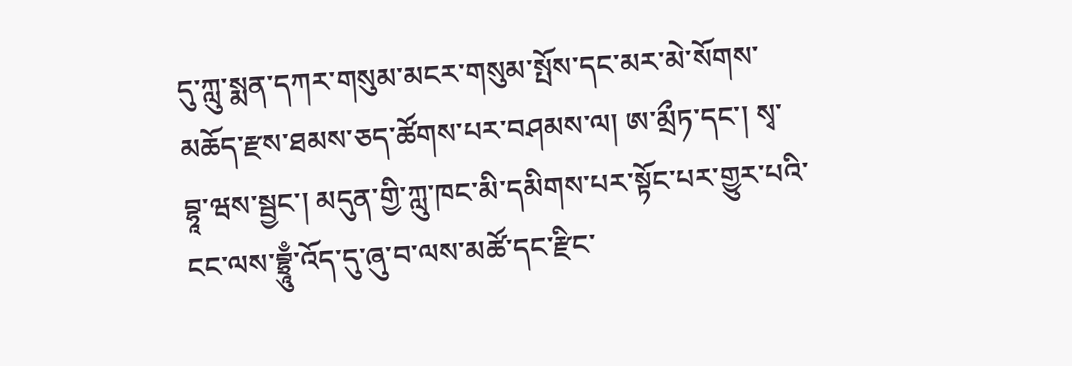དུ་ཀླུ་སྨན་དཀར་གསུམ་མངར་གསུམ་སྤོས་དང་མར་མེ་སོགས་མཆོད་རྫས་ཐམས་ཅད་ཚོགས་པར་བཤམས་ལ། ཨ་མྲྀཏ་དང་། སྭ་བྷཱ་ཝས་སྦྱང་། མདུན་གྱི་ཀླུ་ཁང་མི་དམིགས་པར་སྟོང་པར་གྱུར་པའི་ངང་ལས་བྷྲཱུྃ་འོད་དུ་ཞུ་བ་ལས་མཚོ་དང་རྫིང་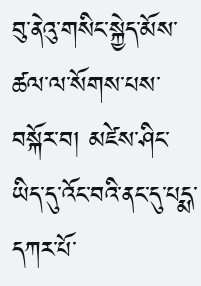བུ་ནེའུ་གསིང་སྐྱེད་མོས་ཚལ་ལ་སོགས་པས་བསྐོར་བ། མཛེས་ཤིང་ཡིད་དུ་འོང་བའི་ནང་དུ་པདྨ་དཀར་པོ་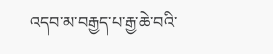འདབ་མ་བརྒྱད་པ་རྒྱ་ཆེ་བའི་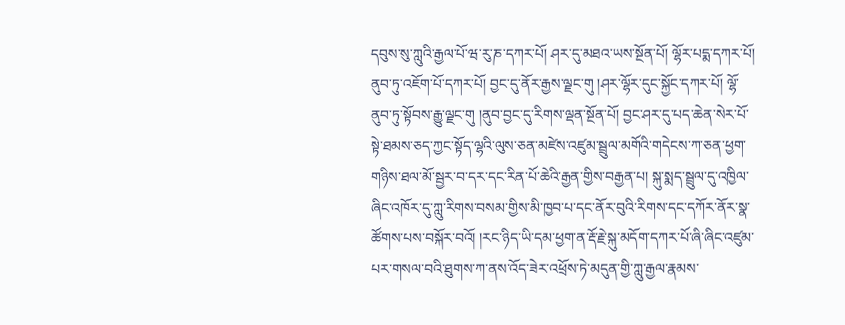དབུས་སུ་ཀླུའི་རྒྱལ་པོ་ཝ་རུ་ཎ་དཀར་པོ། ཤར་དུ་མཐའ་ཡས་སྔོན་པོ། ལྷོར་པདྨ་དཀར་པོ། ནུབ་ཏུ་འཇོག་པོ་དཀར་པོ། བྱང་དུ་ནོར་རྒྱས་ལྗང་གུ །ཤར་ལྷོར་དུང་སྐྱོང་དཀར་པོ། ལྷོ་ནུབ་ཏུ་སྟོབས་རྒྱུ་ལྗང་གུ །ནུབ་བྱང་དུ་རིགས་ལྡན་སྔོན་པོ། བྱང་ཤར་དུ་པད་ཆེན་སེར་པོ་སྟེ་ཐམས་ཅད་ཀྱང་སྟོད་ལྷའི་ལུས་ཅན་མཛེས་འཛུམ་སྦྲུལ་མགོའི་གདེངས་ཀ་ཅན་ཕྱག་གཉིས་ཐལ་མོ་སྦྱར་བ་དར་དང་རིན་པོ་ཆེའི་རྒྱན་གྱིས་བརྒྱན་པ། སྐུ་སྨད་སྦྲུལ་དུ་འཁྱིལ་ཞིང་འཁོར་དུ་ཀླུ་རིགས་བསམ་གྱིས་མི་ཁྱབ་པ་དང་ནོར་བུའི་རིགས་དང་དཀོར་ནོར་སྣ་ཚོགས་པས་བསྐོར་བའོ། །རང་ཉིད་ཡི་དམ་ཕྱག་ན་རྡོ་རྗེ་སྐུ་མདོག་དཀར་པོ་ཞི་ཞིང་འཛུམ་པར་གསལ་བའི་ཐུགས་ཀ་ནས་འོད་ཟེར་འཕྲོས་ཏེ་མདུན་གྱི་ཀླུ་རྒྱལ་རྣམས་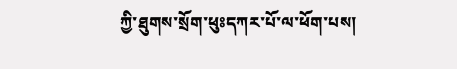ཀྱི་ཐུགས་སྲོག་ཕུཿདཀར་པོ་ལ་ཕོག་པས།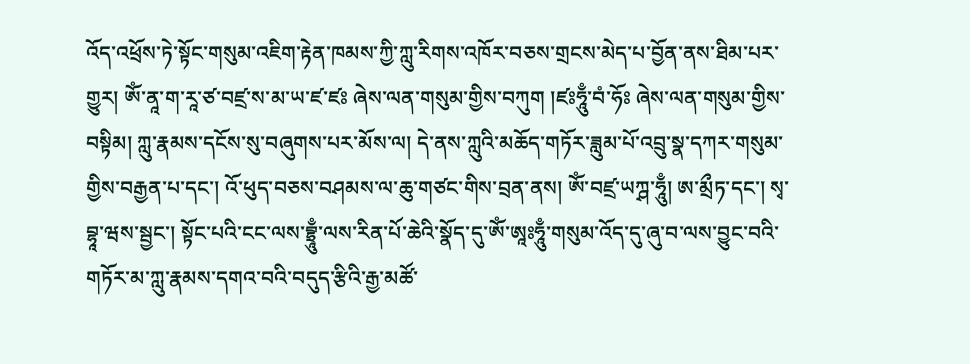འོད་འཕྲོས་ཏེ་སྟོང་གསུམ་འཇིག་རྟེན་ཁམས་ཀྱི་ཀླུ་རིགས་འཁོར་བཅས་གྲངས་མེད་པ་བྱོན་ནས་ཐིམ་པར་གྱུར། ཨོཾ་ནཱ་ག་རཱ་ཙ་བཛྲ་ས་མ་ཡ་ཛ་ཛཿ ཞེས་ལན་གསུམ་གྱིས་བཀུག །ཛཿཧཱུྃ་བཾ་ཧོཿ ཞེས་ལན་གསུམ་གྱིས་བསྟིམ། ཀླུ་རྣམས་དངོས་སུ་བཞུགས་པར་མོས་ལ། དེ་ནས་ཀླུའི་མཆོད་གཏོར་ཟླུམ་པོ་འབྲུ་སྣ་དཀར་གསུམ་གྱིས་བརྒྱན་པ་དང་། འོ་ཕུད་བཅས་བཤམས་ལ་ཆུ་གཙང་གིས་བྲན་ནས། ཨོཾ་བཛྲ་ཡཀྴ་ཧཱུྃ། ཨ་མྲྀཏ་དང་། སྭ་བྷཱ་ཝས་སྦྱང་། སྟོང་པའི་ངང་ལས་བྷྲཱུྃ་ལས་རིན་པོ་ཆེའི་སྣོད་དུ་ཨོཾ་ཨཱཿཧཱུྃ་གསུམ་འོད་དུ་ཞུ་བ་ལས་བྱུང་བའི་གཏོར་མ་ཀླུ་རྣམས་དགའ་བའི་བདུད་རྩིའི་རྒྱ་མཚོ་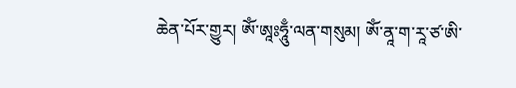ཆེན་པོར་གྱུར། ཨོཾ་ཨཱཿཧཱུྃ་ལན་གསུམ། ཨོཾ་ནཱ་ག་རཱ་ཙ་ཨི་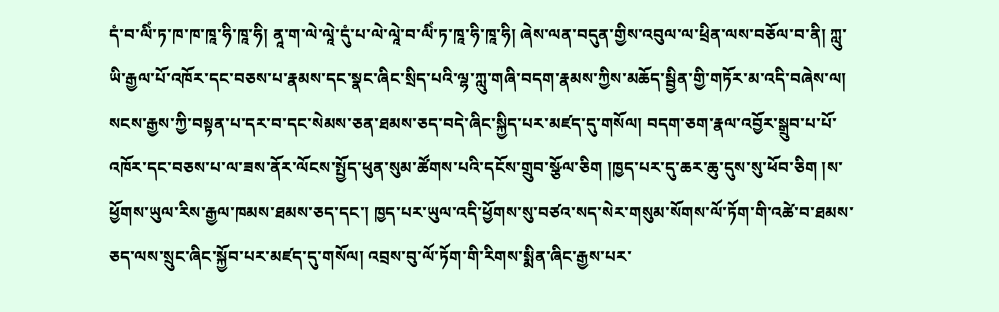དཾ་བ་ལིཾ་ཏ་ཁ་ཁ་ཁཱ་ཧི་ཁཱ་ཧི། ནཱ་ག་ལེ་ལཱེ་དུཾ་པ་ལེ་ལཱེ་བ་ལིཾ་ཏ་ཁཱ་ཧི་ཁཱ་ཧི། ཞེས་ལན་བདུན་གྱིས་འབུལ་ལ་ཕྲིན་ལས་བཅོལ་བ་ནི། ཀླུ་ཡི་རྒྱལ་པོ་འཁོར་དང་བཅས་པ་རྣམས་དང་སྣང་ཞིང་སྲིད་པའི་ལྷ་ཀླུ་གཞི་བདག་རྣམས་ཀྱིས་མཆོད་སྦྱིན་གྱི་གཏོར་མ་འདི་བཞེས་ལ། སངས་རྒྱས་ཀྱི་བསྟན་པ་དར་བ་དང་སེམས་ཅན་ཐམས་ཅད་བདེ་ཞིང་སྐྱིད་པར་མཛད་དུ་གསོལ། བདག་ཅག་རྣལ་འབྱོར་སྒྲུབ་པ་པོ་འཁོར་དང་བཅས་པ་ལ་ཟས་ནོར་ལོངས་སྤྱོད་ཕུན་སུམ་ཚོགས་པའི་དངོས་གྲུབ་སྩོལ་ཅིག །ཁྱད་པར་དུ་ཆར་ཆུ་དུས་སུ་ཕོབ་ཅིག །ས་ཕྱོགས་ཡུལ་རིས་རྒྱལ་ཁམས་ཐམས་ཅད་དང་། ཁྱད་པར་ཡུལ་འདི་ཕྱོགས་སུ་བཙའ་སད་སེར་གསུམ་སོགས་ལོ་ཏོག་གི་འཚེ་བ་ཐམས་ཅད་ལས་སྲུང་ཞིང་སྐྱོབ་པར་མཛད་དུ་གསོལ། འབྲས་བུ་ལོ་ཏོག་གི་རིགས་སྨིན་ཞིང་རྒྱས་པར་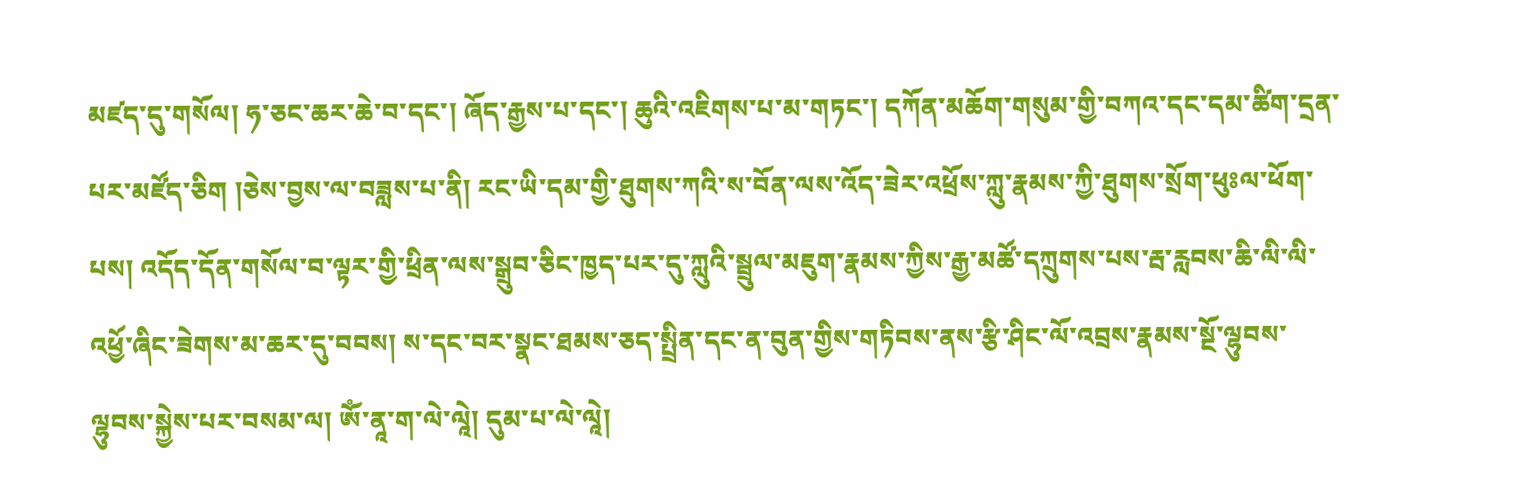མཛད་དུ་གསོལ། ཧ་ཅང་ཆར་ཆེ་བ་དང་། ཞོད་རྒྱས་པ་དང་། ཆུའི་འཇིགས་པ་མ་གཏང་། དཀོན་མཆོག་གསུམ་གྱི་བཀའ་དང་དམ་ཚིག་དྲན་པར་མཛོད་ཅིག །ཅེས་བྱས་ལ་བཟླས་པ་ནི། རང་ཡི་དམ་གྱི་ཐུགས་ཀའི་ས་བོན་ལས་འོད་ཟེར་འཕྲོས་ཀླུ་རྣམས་ཀྱི་ཐུགས་སྲོག་ཕུཿལ་ཕོག་པས། འདོད་དོན་གསོལ་བ་ལྟར་གྱི་ཕྲིན་ལས་སྒྲུབ་ཅིང་ཁྱད་པར་དུ་ཀླུའི་སྦྲུལ་མཇུག་རྣམས་ཀྱིས་རྒྱ་མཚོ་དཀྲུགས་པས་རྦ་རླབས་ཆི་ལི་ལི་འཕྱོ་ཞིང་ཟེགས་མ་ཆར་དུ་བབས། ས་དང་བར་སྣང་ཐམས་ཅད་སྤྲིན་དང་ན་བུན་གྱིས་གཏིབས་ནས་རྩི་ཤིང་ལོ་འབྲས་རྣམས་སྔོ་ལྷུབས་ལྷུབས་སྐྱེས་པར་བསམ་ལ། ཨོཾ་ནཱ་ག་ལེ་ལཱེ། དུམ་པ་ལེ་ལཱེ།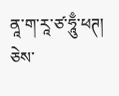ནཱ་ག་རཱ་ཙ་ཧཱུྃ་ཕཊ། ཅེས་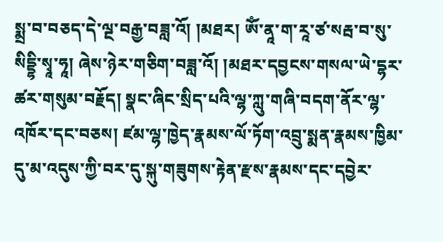སྨྲ་བ་བཅད་དེ་ལྔ་བརྒྱ་བཟླ་འོ། །མཐར། ཨོཾ་ནཱ་ག་རཱ་ཙ་སརྦ་བ་སུ་སིདྡྷི་སྭཱ་ཧཱ། ཞེས་ཉེར་གཅིག་བཟླ་འོ། །མཐར་དབྱངས་གསལ་ཡེ་དྷར་ཚར་གསུམ་བརྗོད། སྣང་ཞིང་སྲིད་པའི་ལྷ་ཀླུ་གཞི་བདག་ནོར་ལྷ་འཁོར་དང་བཅས། ཛམ་ལྷ་ཁྱེད་རྣམས་ལོ་ཏོག་འབྲུ་སྨན་རྣམས་ཁྱིམ་དུ་མ་འདུས་ཀྱི་བར་དུ་སྐུ་གཟུགས་རྟེན་རྫས་རྣམས་དང་དབྱེར་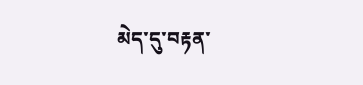མེད་དུ་བརྟན་